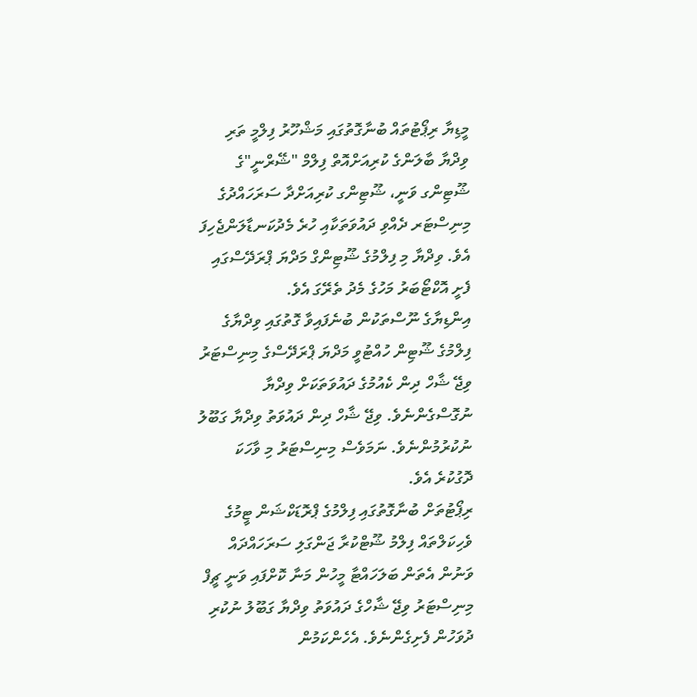މީޑިޔާ ރިޕޯޓުތައް ބުނާގޮތުގައި މަޝްހޫރު ފިލްމީ ތަރި ވިދްޔާ ބާލަންގެ ކުރިއަށްއޮތް ފިލްމް "ޝޭރްނީ"ގެ ޝޫޓިންގ ވަނީ، ޝޫޓިންގ ކުރިއަށްދާ ސަރަހައްދުގެ މިނިސްޓަރ ދެއްވި ދައުވަތަކާއި ހުރެ މެދުކަނޑާލަންޖެހިފަ އެވެ. ވިދްޔާ މި ފިލްމުގެ ޝޫޓިންގް މަދްޔަ ޕްރަދޭސްގައި ފެށީ އޮކްޓޯބަރު މަހުގެ މެދު ތެރޭގަ އެވެ.
އިންޑިޔާގެ ނޫސްތަކުން ބުނެފައިވާ ގޮތުގައި ވިދްޔާގެ ފިލްމުގެ ޝޫޓިން ހުއްޓުވީ މަދްޔަ ޕްރަދޭސްގެ މިނިސްޓަރު ވިޖޭ ޝާހް ދިން ކެއުމުގެ ދައުވަތަކަށް ވިދްޔާ ނުގޮސްގެންނެވެ. ވިޖޭ ޝާހް ދިން ދައުވަތު ވިދްޔާ ގަބޫލު ނުކުރުމުންނެވެ. ނަމަވެސް މިނިސްޓަރު މި ވާހަކަ ދޮގުކުރެ އެވެ.
ރިޕޯޓުތަށް ބުނާގޮތުގައި ފިލްމުގެ ޕްރޮޑަކްޝަން ޓީމުގެ ވެހިކަލްތައް ފިލްމު ޝޫޓްކުރާ ޖަންގަލި ސަރަހައްދައް ވަނުން އެތަން ބަލަހައްޓާ މީހުން މަނާ ކޮށްފައި ވަނީ ޗީފް މިނިސްޓަރު ވިޖޭ ޝާހްގެ ދައުވަތު ވިދްޔާ ގަބޫލު ނުކުރި ދުވަހުން ފެށިގެންނެވެ. އެހެންކަމުން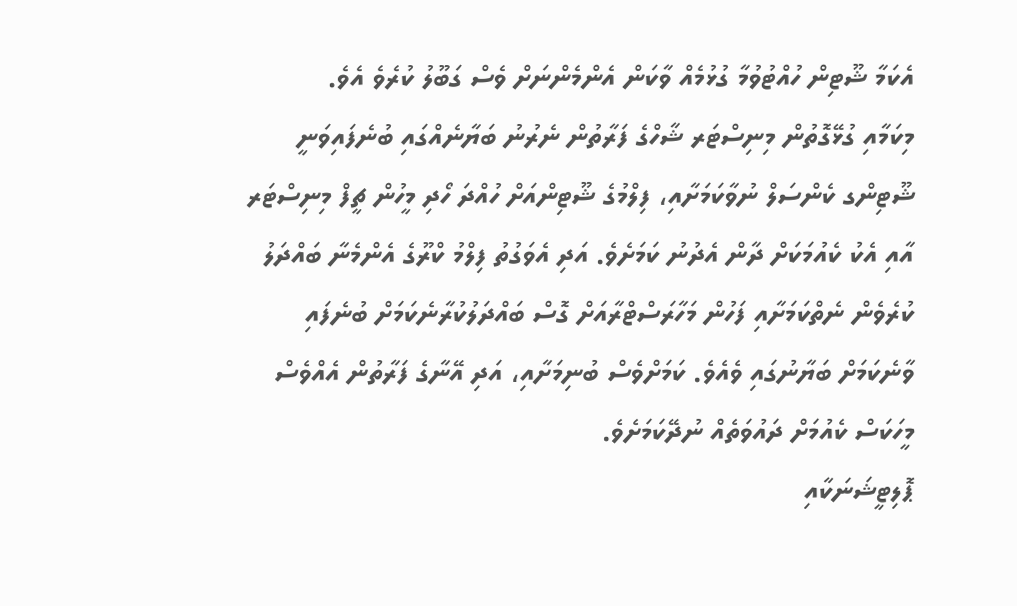އެކަމާ ޝޫޓިން ހުއްޓުވުމާ ގުޅުމެއް ވާކަން އެންމެންނަށް ވެސް ގަބޫލު ކުރެވެ އެވެ.
މިކަމާއި ގުޅޭގޮތުން މިނިސްޓަރ ޝާހްގެ ފަރާތުން ނެރުނު ބަޔާނެއްގައި ބުނެފައިވަނީ ޝޫޓިންގ ކެންސަލް ނުވާކަމަށާއި، ފިލްމުގެ ޝޫޓިންއަށް ހުއްދަ ހޯދި މީހުން ޗީފް މިނިސްޓަރ އާއި އެކު ކެއުމަކަށް ދާން އެދުނު ކަމަށެވެ. އަދި އެވަގުތު ފިލްމު ކްރޫގެ އެންމެނާ ބައްދަލު ކުރެވެން ނެތްކަމަށާއި ފަހުން މަހާރަސްޓްރާއަށް ގޮސް ބައްދަލުކުރާނެކަމަށް ބުނެފައި ވާނެކަމަށް ބަޔާނުގައި ވެއެވެ. ކަމަށްވެސް ބުނިމަށާއި، އަދި އޭނާގެ ފަރާތުން އެއްވެސް މީހަކަސް ކެއުމަށް ދައުވަތެއް ނުދޭކަމަށެވެ.
ޕޮލިޓީޝަނަކާއި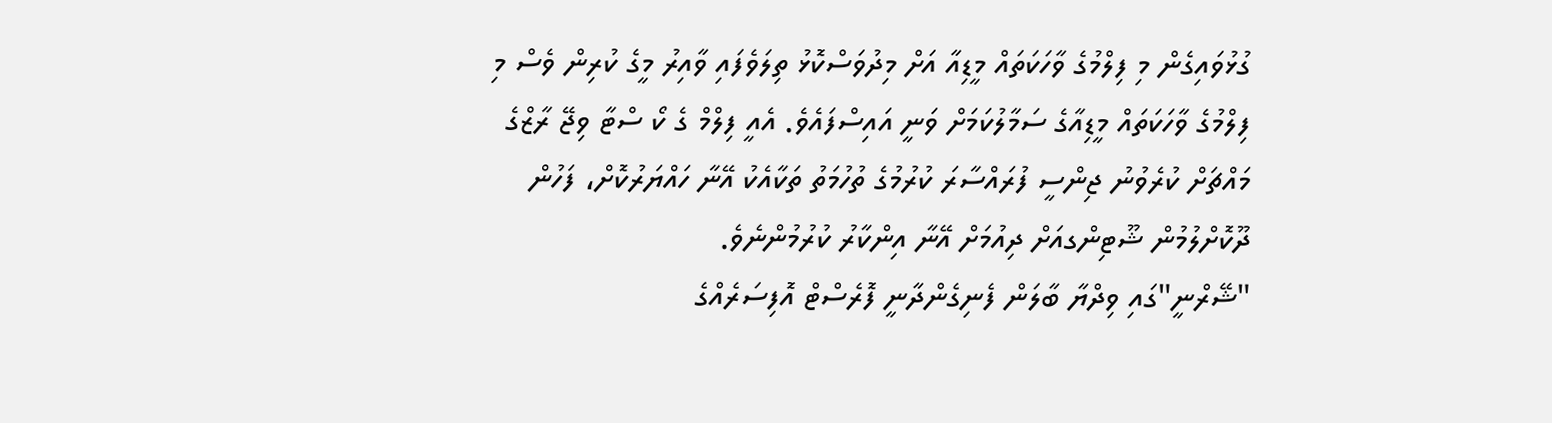ގުޅުވައިގެން މި ފިލްމުގެ ވާހަކަތައް މީޑިއާ އަށް މިދުވަސްކޮޅު ތިލަވެފައި ވާއިރު މީގެ ކުރިން ވެސް މި ފިލްމުގެ ވާހަކަތައް މީޑިއާގެ ސަމާލުކަމަށް ވަނީ އައިސްފައެވެ. އެއީ ފިލްމް ގެ ކޯ ސްޓާ ވިޖޭ ރާޒްގެ މައްޗަށް ކުރެވުނު ޖިންސީ ފުރައްސާރަ ކުރުމުގެ ތުހުމަތު ތަކާއެކު އޭނާ ހައްޔަރުކޮށް، ފަހުން ދޫކޮށްލުމުން ޝޫޓިންގއަށް ދިއުމަށް އޭނާ އިންކާރު ކުރުމުންނެވެ.
"ޝޭރްނީ"ގައި ވިދްޔާ ބާލަން ފެނިގެންދާނީ ފޮރެސްޓް އޮފިސަރެއްގެ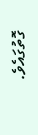ގޮތުގައެވެ.